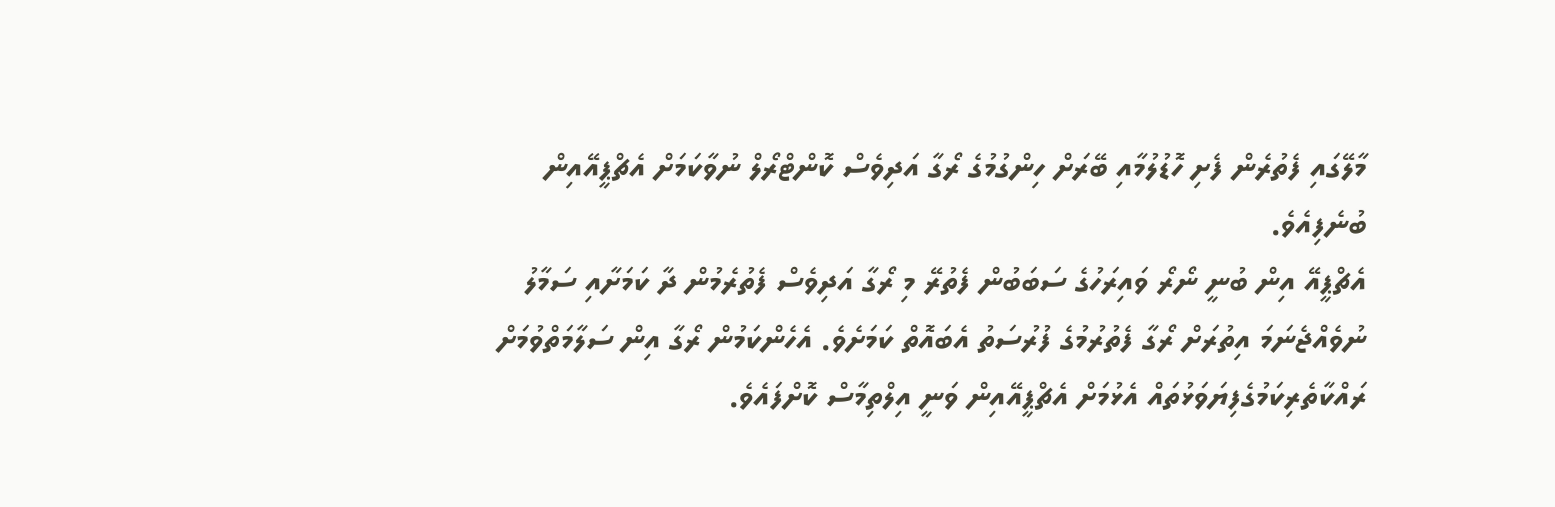މާލޭގައި ފެތުރެން ފެށި ހޮޑުލުމާއި ބޭރަށް ހިންގުމުގެ ރޯގާ އަދިވެސް ކޮންޓްރޯލް ނުވާކަމަށް އެޗްޕީއޭއިން ބުނެފިއެވެ.
އެޗްޕީއޭ އިން ބުނީ ނޯރޯ ވައިރަހުގެ ސަބަބުން ފެތުރޭ މި ރޯގާ އަދިވެސް ފެތުރެމުން ދާ ކަމަށާއި ސަމާލު ނުވެއްޖެނަމަ އިތުރަށް ރޯގާ ފެތުރުމުގެ ފުރުސަތު އެބައޮތް ކަމަށެވެ. އެހެންކަމުން ރޯގާ އިން ސަލާމަތްވުމަށް ރައްކާތެރިކަމުގެފިޔަވަޅުތައް އެޅުމަށް އެޗްޕީއޭއިން ވަނީ އިލްތިމާސް ކޮށްފައެވެ.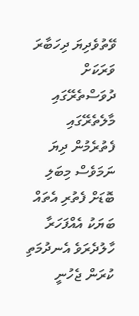ވޭތުވެދިޔަ ދިހަބާރަ ވަރަކަށް ދުވަސްތެރޭގައި މާލެތެރޭގައި ފެތުރެމުން ދިޔަ ނަމަވެސް މިބަލި ބޮޑަށް ފެތުރި އެތައް ބަޔަކު އެއްފަހަރާ ހާލުދެރަވެ އެނދުމަތި ކުރަން ޖެހުނީ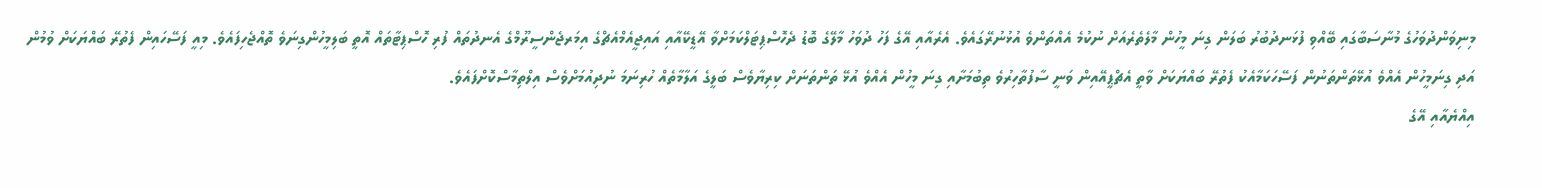މިނިވަންދުވަހުގެ މުނާސަބާގައި ބޭއްވި ފުޅަނދުބުރު ބަލަން ގިނަ މީހުން މާލެތެރެއަށް ނުކުމެ އެއްތަންވެ އުޅުނުރޭގައެވެ. އެރެއާއި އޭގެ ފަހު ދުވަހު މާލޭގެ ބޮޑު ދެހޮސްޕިޓަލްކަމަށްވާ އޭޑީކޭއާއި އައިޖީއެމްއެޗްގެ އިމަރޖެންސީރޫމްގެ އެނދުތައް ފުރި ހޮސްޕިޓާތައް އޮތީ ބަލިމީހުންގިނަވެ ތޮއްޖެހިފައެވެ. މިއީ ފަސޭހައިން ފެތުރޭ ބައްޔަކަށް ވުމުން އަދި ގިނަމީހުން އެއްވެ އުޅޭތަންތަނުން ފަސޭހަކަމާއެކު ފެތުރޭ ބައްޔަކަށް ވާތީ އެޗްޕީއޭއިން ވަނީ ސާފުތާހިރުވެ ތިބުމަށާއި ގިނަ މީހުން އެއްވެ އުޅޭ ތަންތަނަށް ކިރިޔާވެސް ބަލީގެ އަލާމާތެއް ހުރިނަމަ ނުދިއުމަށްވެސް އިލްތިމާސްކޮށްފައެވެ.
އިއްޔެއާއި އޭގެ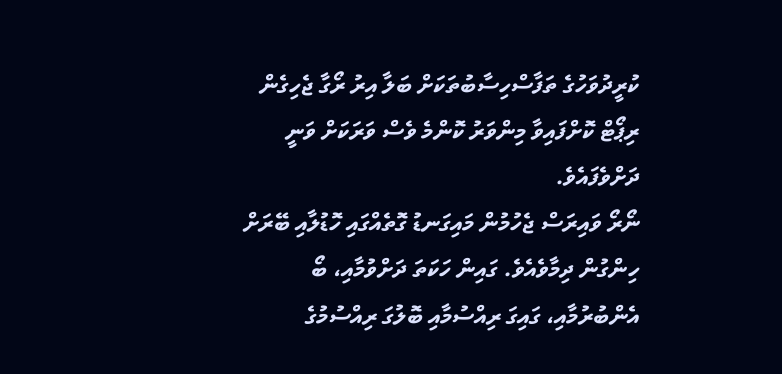ކުރީދުވަހުގެ ތަފާސްހިސާބުތަކަށް ބަލާ އިރު ރޯގާ ޖެހިގެން ރިޕޯޓް ކޮށްފައިވާ މިންވަރު ކޮންމެ ވެސް ވަރަކަށް ވަނީ ދަށްވެފައެވެ.
ނޯރޯ ވައިރަސް ޖެހުމުން މައިގަނޑު ގޮތެއްގައި ހޮޑުލާއި ބޭރަށް ހިންގުން ދިމާވެއެވެ. ގައިން ހަކަތަ ދަށްވުމާއި، ބޯ އެންބުރުމާއި، ގައިގަ ރިއްސުމާއި ބޮލުގަ ރިއްސުމުގެ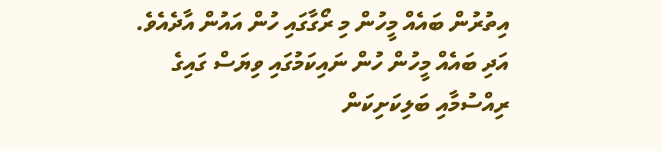އިތުރުން ބައެއް މީހުން މި ރޯގާގައި ހުން އައުން އާދެއެވެ. އަދި ބައެއް މީހުން ހުން ނައިކަމުގައި ވިޔަސް ގައިގެ ރިއްސުމާއި ބަލިކަށިކަން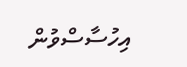އިހުސާސްވުން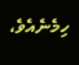ހިމެނެއެވެ،